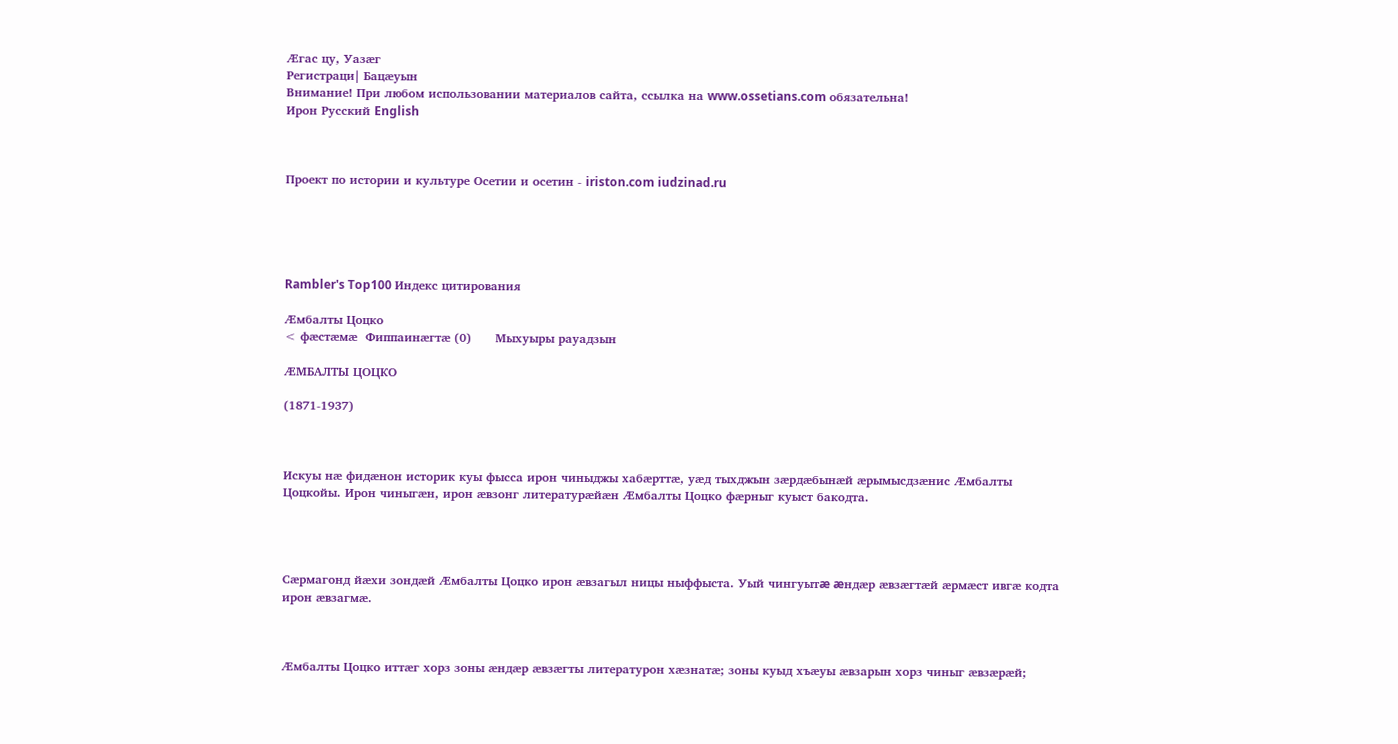Æгас цу, Уазæг
Регистраци| Бацæуын
Внимание! При любом использовании материалов сайта, ссылка на www.ossetians.com обязательна!
Ирон Русский English



Проект по истории и культуре Осетии и осетин - iriston.com iudzinad.ru





Rambler's Top100 Индекс цитирования

Æмбалты Цоцко
< фæстæмæ  Фиппаинæгтæ (0)      Мыхуыры рауадзын

ÆМБАЛТЫ ЦОЦКО

(1871-1937)



Искуы нæ фидæнон историк куы фысса ирон чиныджы хабæрттæ, уæд тыхджын зæрдæбынæй æрымысдзæнис Æмбалты Цоцкойы. Ирон чиныгæн, ирон æвзонг литературæйæн Æмбалты Цоцко фæрныг куыст бакодта.




Сæрмагонд йæхи зондæй Æмбалты Цоцко ирон æвзагыл ницы ныффыста. Уый чингуытæ æндæр æвзæгтæй æрмæст ивгæ кодта ирон æвзагмæ.



Æмбалты Цоцко иттæг хорз зоны æндæр æвзæгты литературон хæзнатæ; зоны куыд хъæуы æвзарын хорз чиныг æвзæрæй;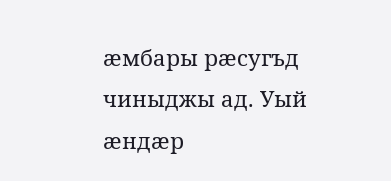æмбары рæсугъд чиныджы ад. Уый æндæр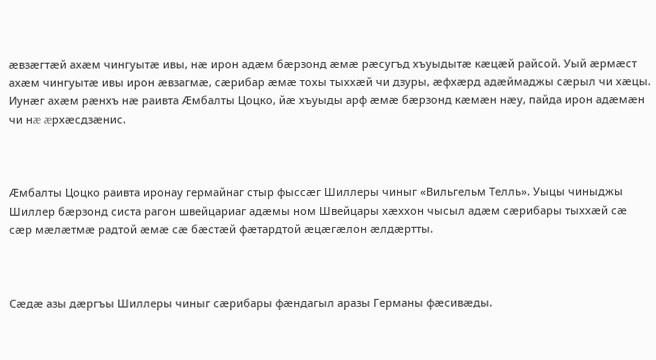æвзæгтæй ахæм чингуытæ ивы, нæ ирон адæм бæрзонд æмæ рæсугъд хъуыдытæ кæцæй райсой. Уый æрмæст ахæм чингуытæ ивы ирон æвзагмæ, сæрибар æмæ тохы тыххæй чи дзуры, æфхæрд адæймаджы сæрыл чи хæцы. Иунæг ахæм рæнхъ нæ раивта Æмбалты Цоцко, йæ хъуыды арф æмæ бæрзонд кæмæн нæу, пайда ирон адæмæн чи нæ æрхæсдзæнис.



Æмбалты Цоцко раивта иронау гермайнаг стыр фыссæг Шиллеры чиныг «Вильгельм Телль». Уыцы чиныджы Шиллер бæрзонд систа рагон швейцариаг адæмы ном Швейцары хæххон чысыл адæм сæрибары тыххæй сæ сæр мæлæтмæ радтой æмæ сæ бæстæй фæтардтой æцæгæлон æлдæртты.



Сæдæ азы дæргъы Шиллеры чиныг сæрибары фæндагыл аразы Германы фæсивæды.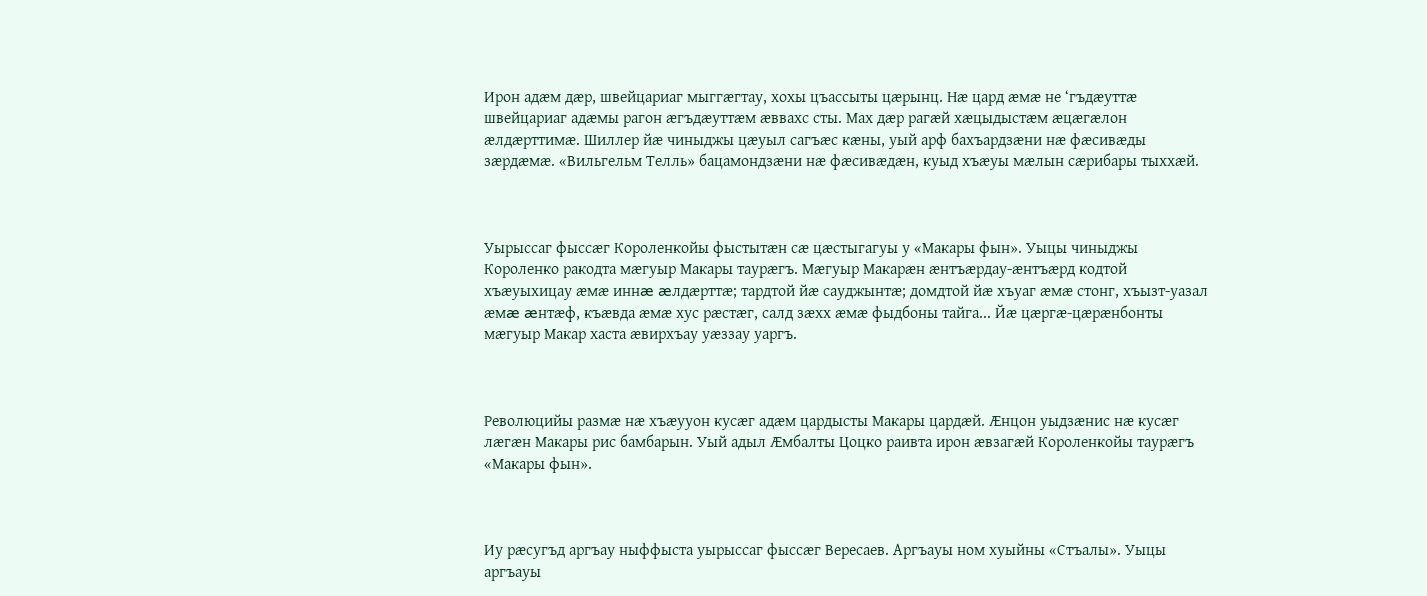Ирон адæм дæр, швейцариаг мыггæгтау, хохы цъассыты цæрынц. Нæ цард æмæ не ‘гъдæуттæ швейцариаг адæмы рагон æгъдæуттæм æввахс сты. Мах дæр рагæй хæцыдыстæм æцæгæлон æлдæрттимæ. Шиллер йæ чиныджы цæуыл сагъæс кæны, уый арф бахъардзæни нæ фæсивæды зæрдæмæ. «Вильгельм Телль» бацамондзæни нæ фæсивæдæн, куыд хъæуы мæлын сæрибары тыххæй.



Уырыссаг фыссæг Короленкойы фыстытæн сæ цæстыгагуы у «Макары фын». Уыцы чиныджы Короленко ракодта мæгуыр Макары таурæгъ. Мæгуыр Макарæн æнтъæрдау-æнтъæрд кодтой хъæуыхицау æмæ иннæ æлдæрттæ; тардтой йæ сауджынтæ; домдтой йæ хъуаг æмæ стонг, хъызт-уазал æмæ æнтæф, къæвда æмæ хус рæстæг, салд зæхх æмæ фыдбоны тайга... Йæ цæргæ-цæрæнбонты мæгуыр Макар хаста æвирхъау уæззау уаргъ.



Революцийы размæ нæ хъæууон кусæг адæм цардысты Макары цардæй. Æнцон уыдзæнис нæ кусæг лæгæн Макары рис бамбарын. Уый адыл Æмбалты Цоцко раивта ирон æвзагæй Короленкойы таурæгъ «Макары фын».



Иу рæсугъд аргъау ныффыста уырыссаг фыссæг Вересаев. Аргъауы ном хуыйны «Стъалы». Уыцы аргъауы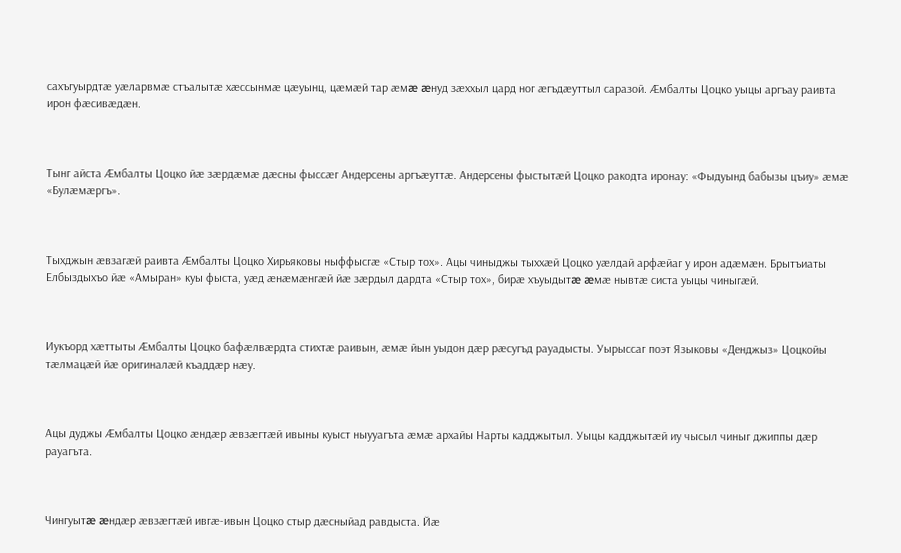сахъгуырдтæ уæларвмæ стъалытæ хæссынмæ цæуынц, цæмæй тар æмæ æнуд зæххыл цард ног æгъдæуттыл саразой. Æмбалты Цоцко уыцы аргъау раивта ирон фæсивæдæн.



Тынг айста Æмбалты Цоцко йæ зæрдæмæ дæсны фыссæг Андерсены аргъæуттæ. Андерсены фыстытæй Цоцко ракодта иронау: «Фыдуынд бабызы цъиу» æмæ «Булæмæргъ».



Тыхджын æвзагæй раивта Æмбалты Цоцко Хирьяковы ныффысгæ «Стыр тох». Ацы чиныджы тыххæй Цоцко уæлдай арфæйаг у ирон адæмæн. Брытъиаты Елбыздыхъо йæ «Амыран» куы фыста, уæд æнæмæнгæй йæ зæрдыл дардта «Стыр тох», бирæ хъуыдытæ æмæ нывтæ систа уыцы чиныгæй.



Иукъорд хæттыты Æмбалты Цоцко бафæлвæрдта стихтæ раивын, æмæ йын уыдон дæр рæсугъд рауадысты. Уырыссаг поэт Языковы «Денджыз» Цоцкойы тæлмацæй йæ оригиналæй къаддæр нæу.



Ацы дуджы Æмбалты Цоцко æндæр æвзæгтæй ивыны куыст ныууагъта æмæ архайы Нарты кадджытыл. Уыцы кадджытæй иу чысыл чиныг джиппы дæр рауагъта.



Чингуытæ æндæр æвзæгтæй ивгæ-ивын Цоцко стыр дæсныйад равдыста. Йæ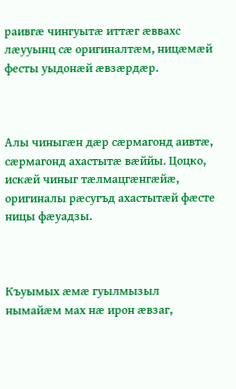раивгæ чингуытæ иттæг æввахс лæууынц сæ оригиналтæм, ницæмæй фесты уыдонæй æвзæрдæр.



Алы чиныгæн дæр сæрмагонд аивтæ, сæрмагонд ахастытæ вæййы. Цоцко, искæй чиныг тæлмацгæнгæйæ, оригиналы рæсугъд ахастытæй фæсте ницы фæуадзы.



Къуымых æмæ гуылмызыл нымайæм мах нæ ирон æвзаг,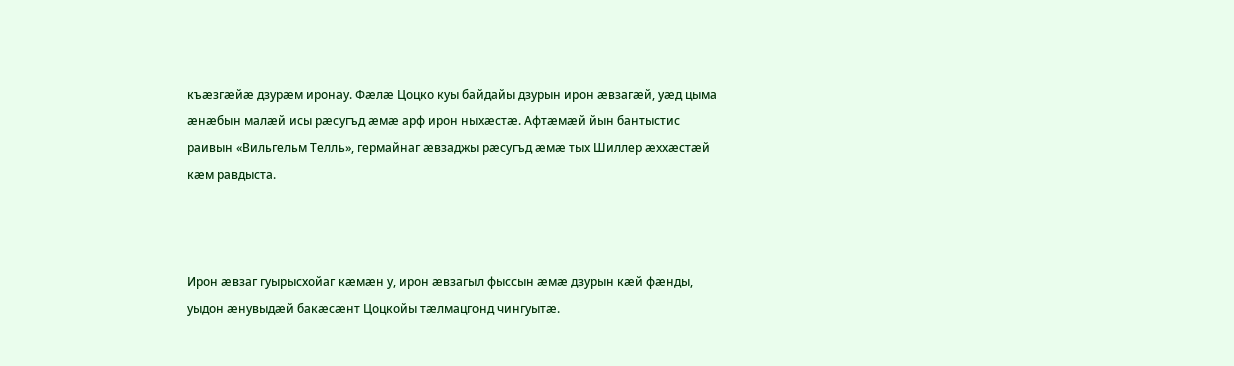къæзгæйæ дзурæм иронау. Фæлæ Цоцко куы байдайы дзурын ирон æвзагæй, уæд цыма æнæбын малæй исы рæсугъд æмæ арф ирон ныхæстæ. Афтæмæй йын бантыстис раивын «Вильгельм Телль», гермайнаг æвзаджы рæсугъд æмæ тых Шиллер æххæстæй кæм равдыста.



Ирон æвзаг гуырысхойаг кæмæн у, ирон æвзагыл фыссын æмæ дзурын кæй фæнды, уыдон æнувыдæй бакæсæнт Цоцкойы тæлмацгонд чингуытæ.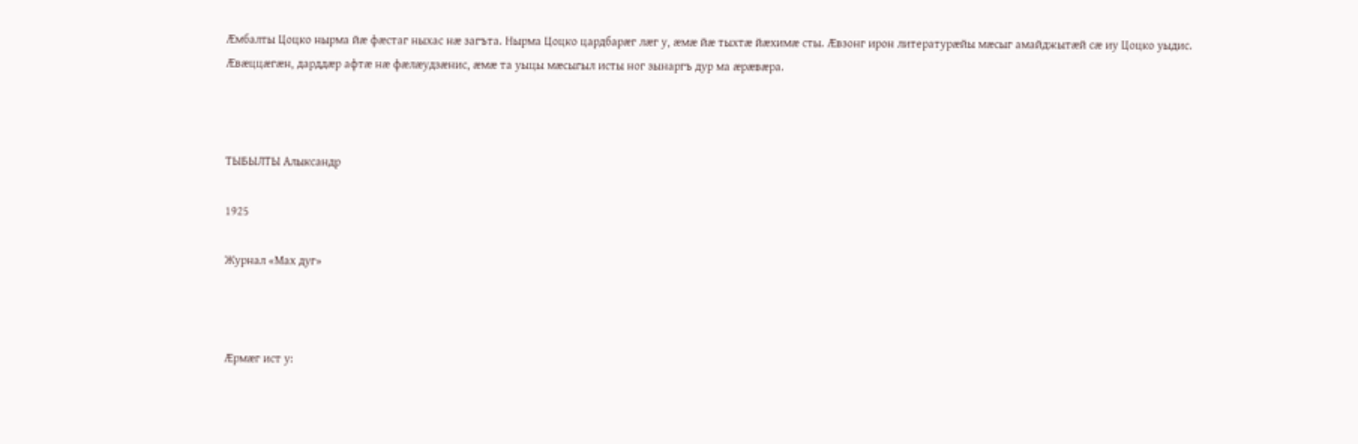Æмбалты Цоцко нырма йæ фæстаг ныхас нæ загъта. Нырма Цоцко цардбарæг лæг у, æмæ йæ тыхтæ йæхимæ сты. Æвзонг ирон литературæйы мæсыг амайджытæй сæ иу Цоцко уыдис. Æвæццæгæн, дарддæр афтæ нæ фæлæудзæнис, æмæ та уыцы мæсыгыл исты ног зынаргъ дур ма æрæвæра.



ТЫБЫЛТЫ Алыксандр

1925

Журнал «Мах дуг»



Æрмæг ист у: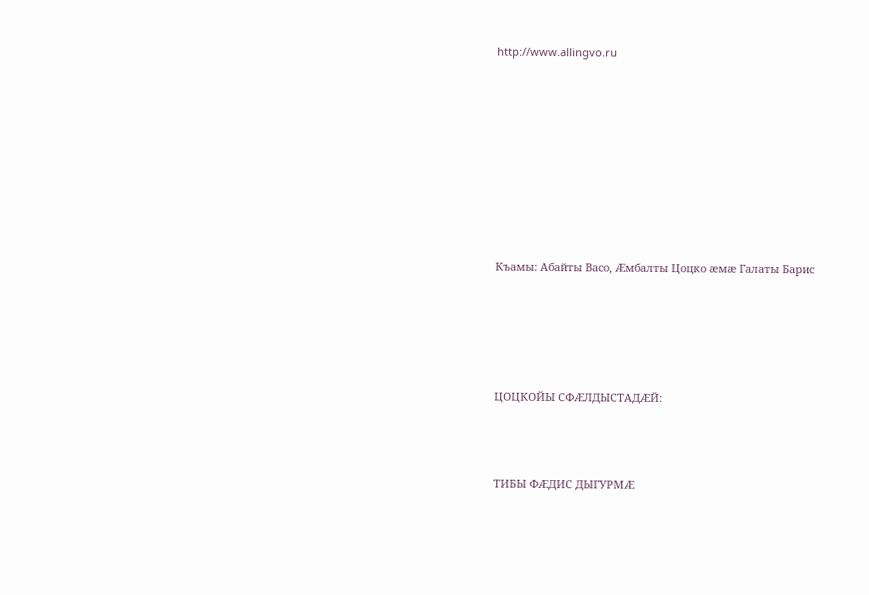http://www.allingvo.ru









Къамы: Абайты Васо, Æмбалты Цоцко æмæ Галаты Барис





ЦОЦКОЙЫ СФÆЛДЫСТАДÆЙ:



ТИБЫ ФÆДИС ДЫГУРМÆ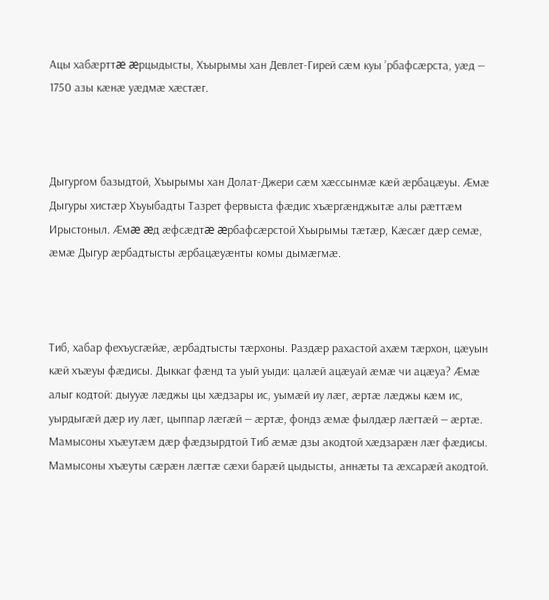Ацы хабæрттæ æрцыдысты, Хъырымы хан Девлет-Гирей сæм куы ’рбафсæрста, уæд — 1750 азы кæнæ уæдмæ хæстæг.



Дыгургом базыдтой, Хъырымы хан Долат-Джери сæм хæссынмæ кæй æрбацæуы. Æмæ Дыгуры хистæр Хъуыбадты Тазрет фервыста фæдис хъæргæнджытæ алы рæттæм Ирыстоныл. Æмæ æд æфсæдтæ æрбафсæрстой Хъырымы тæтæр, Кæсæг дæр семæ, æмæ Дыгур æрбадтысты æрбацæуæнты комы дымæгмæ.



Тиб, хабар фехъусгæйæ, æрбадтысты тæрхоны. Раздæр рахастой ахæм тæрхон, цæуын кæй хъæуы фæдисы. Дыккаг фæнд та уый уыди: цалæй ацæуай æмæ чи ацæуа? Æмæ алыг кодтой: дыууæ лæджы цы хæдзары ис, уымæй иу лæг, æртæ лæджы кæм ис, уырдыгæй дæр иу лæг, цыппар лæгæй — æртæ, фондз æмæ фылдæр лæгтæй — æртæ. Мамысоны хъæутæм дæр фæдзырдтой Тиб æмæ дзы акодтой хæдзарæн лæг фæдисы. Мамысоны хъæуты сæрæн лæгтæ сæхи барæй цыдысты, аннæты та æхсарæй акодтой.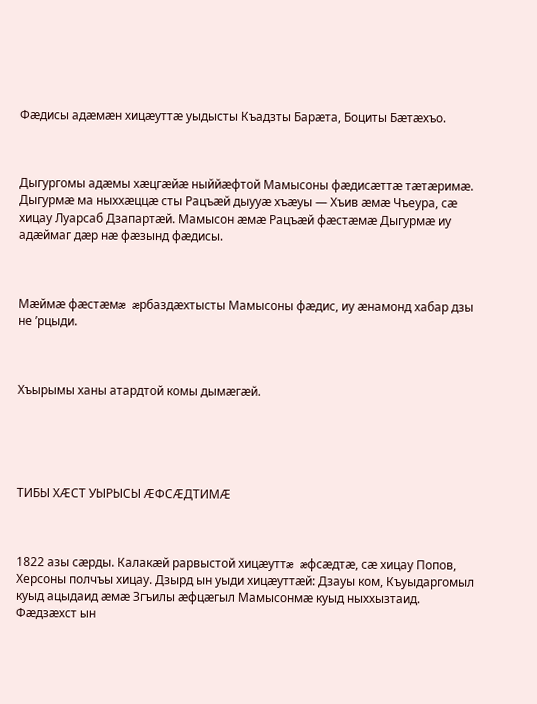Фæдисы адæмæн хицæуттæ уыдысты Къадзты Барæта, Боциты Бæтæхъо.



Дыгургомы адæмы хæцгæйæ ныййæфтой Мамысоны фæдисæттæ тæтæримæ. Дыгурмæ ма ныххæццæ сты Рацъæй дыууæ хъæуы — Хъив æмæ Чъеура, сæ хицау Луарсаб Дзапартæй. Мамысон æмæ Рацъæй фæстæмæ Дыгурмæ иу адæймаг дæр нæ фæзынд фæдисы.



Мæймæ фæстæмæ æрбаздæхтысты Мамысоны фæдис, иу æнамонд хабар дзы не ’рцыди.



Хъырымы ханы атардтой комы дымæгæй.





ТИБЫ ХÆСТ УЫРЫСЫ ÆФСÆДТИМÆ



1822 азы сæрды. Калакæй рарвыстой хицæуттæ æфсæдтæ, сæ хицау Попов, Херсоны полчъы хицау. Дзырд ын уыди хицæуттæй: Дзауы ком, Къуыдаргомыл куыд ацыдаид æмæ Згъилы æфцæгыл Мамысонмæ куыд ныххызтаид. Фæдзæхст ын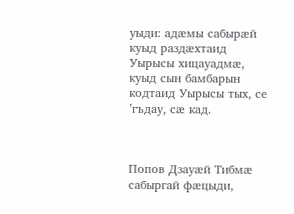уыди: адæмы сабырæй куыд раздæхтаид Уырысы хицауадмæ, куыд сын бамбарын кодтаид Уырысы тых, се ’гъдау, сæ кад.



Попов Дзауæй Тибмæ сабыргай фæцыди,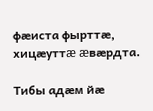фæиста фырттæ, хицæуттæ æвæрдта.

Тибы адæм йæ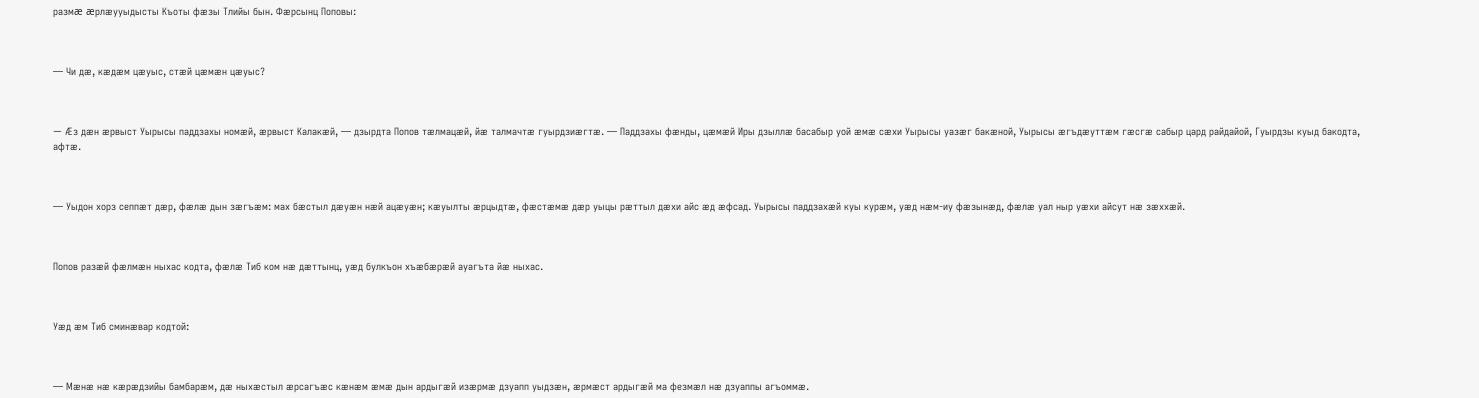размæ æрлæууыдысты Къоты фæзы Тлийы бын. Фæрсынц Поповы:



— Чи дæ, кæдæм цæуыс, стæй цæмæн цæуыс?



— Æз дæн æрвыст Уырысы паддзахы номæй, æрвыст Калакæй, — дзырдта Попов тæлмацæй, йæ талмачтæ гуырдзиæгтæ. — Паддзахы фæнды, цæмæй Иры дзыллæ басабыр уой æмæ сæхи Уырысы уазæг бакæной, Уырысы æгъдæуттæм гæсгæ сабыр цард райдайой, Гуырдзы куыд бакодта, афтæ.



— Уыдон хорз сеппæт дæр, фæлæ дын зæгъæм: мах бæстыл дæуæн нæй ацæуæн; кæуылты æрцыдтæ, фæстæмæ дæр уыцы рæттыл дæхи айс æд æфсад. Уырысы паддзахæй куы курæм, уæд нæм-иу фæзынæд, фæлæ уал ныр уæхи айсут нæ зæххæй.



Попов разæй фæлмæн ныхас кодта, фæлæ Тиб ком нæ дæттынц, уæд булкъон хъæбæрæй ауагъта йæ ныхас.



Уæд æм Тиб сминæвар кодтой:



— Мæнæ нæ кæрæдзийы бамбарæм, дæ ныхæстыл æрсагъæс кæнæм æмæ дын ардыгæй изæрмæ дзуапп уыдзæн, æрмæст ардыгæй ма фезмæл нæ дзуаппы агъоммæ.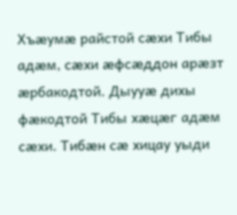Хъæумæ райстой сæхи Тибы адæм, сæхи æфсæддон арæзт æрбакодтой. Дыууæ дихы фæкодтой Тибы хæцæг адæм сæхи. Тибæн сæ хицау уыди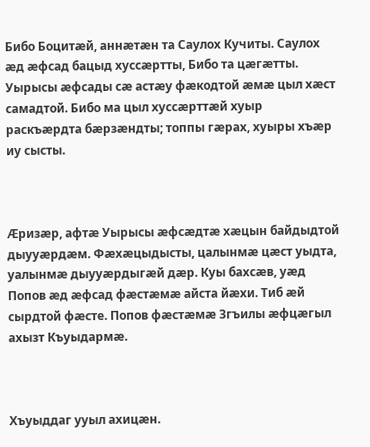Бибо Боцитæй, аннæтæн та Саулох Кучиты. Саулох æд æфсад бацыд хуссæртты, Бибо та цæгæтты. Уырысы æфсады сæ астæу фæкодтой æмæ цыл хæст самадтой. Бибо ма цыл хуссæрттæй хуыр раскъæрдта бæрзæндты; топпы гæрах, хуыры хъæр иу сысты.



Æризæр, афтæ Уырысы æфсæдтæ хæцын байдыдтой дыууæрдæм. Фæхæцыдысты, цалынмæ цæст уыдта, уалынмæ дыууæрдыгæй дæр. Куы бахсæв, уæд Попов æд æфсад фæстæмæ айста йæхи. Тиб æй сырдтой фæсте. Попов фæстæмæ Згъилы æфцæгыл ахызт Къуыдармæ.



Хъуыддаг ууыл ахицæн.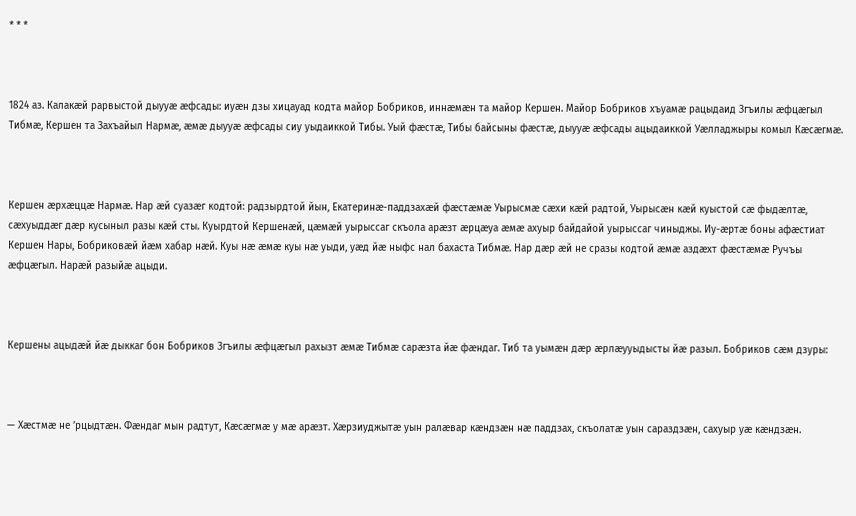* * *



1824 аз. Калакæй рарвыстой дыууæ æфсады: иуæн дзы хицауад кодта майор Бобриков, иннæмæн та майор Кершен. Майор Бобриков хъуамæ рацыдаид Згъилы æфцæгыл Тибмæ, Кершен та Захъайыл Нармæ, æмæ дыууæ æфсады сиу уыдаиккой Тибы. Уый фæстæ, Тибы байсыны фæстæ, дыууæ æфсады ацыдаиккой Уæлладжыры комыл Кæсæгмæ.



Кершен æрхæццæ Нармæ. Нар æй суазæг кодтой: радзырдтой йын, Екатеринæ-паддзахæй фæстæмæ Уырысмæ сæхи кæй радтой, Уырысæн кæй куыстой сæ фыдæлтæ, сæхуыддæг дæр кусыныл разы кæй сты. Куырдтой Кершенæй, цæмæй уырыссаг скъола арæзт æрцæуа æмæ ахуыр байдайой уырыссаг чиныджы. Иу-æртæ боны афæстиат Кершен Нары, Бобриковæй йæм хабар нæй. Куы нæ æмæ куы нæ уыди, уæд йæ ныфс нал бахаста Тибмæ. Нар дæр æй не сразы кодтой æмæ аздæхт фæстæмæ Ручъы æфцæгыл. Нарæй разыйæ ацыди.



Кершены ацыдæй йæ дыккаг бон Бобриков Згъилы æфцæгыл рахызт æмæ Тибмæ сарæзта йæ фæндаг. Тиб та уымæн дæр æрлæууыдысты йæ разыл. Бобриков сæм дзуры:



— Хæстмæ не ’рцыдтæн. Фæндаг мын радтут, Кæсæгмæ у мæ арæзт. Хæрзиуджытæ уын ралæвар кæндзæн нæ паддзах, скъолатæ уын сараздзæн, сахуыр уæ кæндзæн.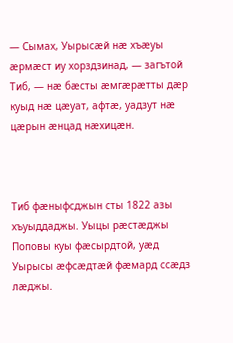— Сымах, Уырысæй нæ хъæуы æрмæст иу хорздзинад, — загътой Тиб, — нæ бæсты æмгæрæтты дæр куыд нæ цæуат, афтæ, уадзут нæ цæрын æнцад нæхицæн.



Тиб фæныфсджын сты 1822 азы хъуыддаджы. Уыцы рæстæджы Поповы куы фæсырдтой, уæд Уырысы æфсæдтæй фæмард ссæдз лæджы.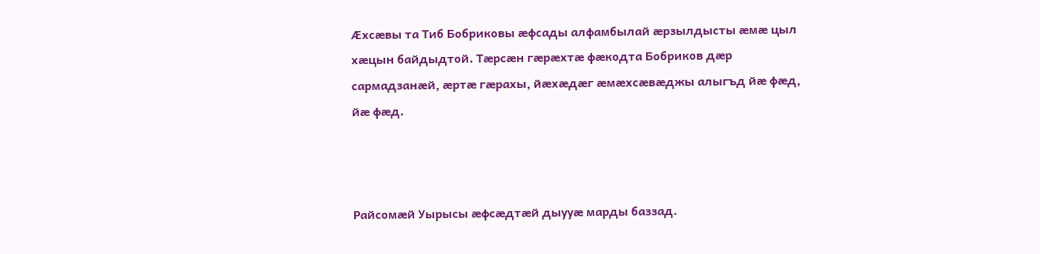Æхсæвы та Тиб Бобриковы æфсады алфамбылай æрзылдысты æмæ цыл хæцын байдыдтой. Тæрсæн гæрæхтæ фæкодта Бобриков дæр сармадзанæй, æртæ гæрахы, йæхæдæг æмæхсæвæджы алыгъд йæ фæд, йæ фæд.



Райсомæй Уырысы æфсæдтæй дыууæ марды баззад.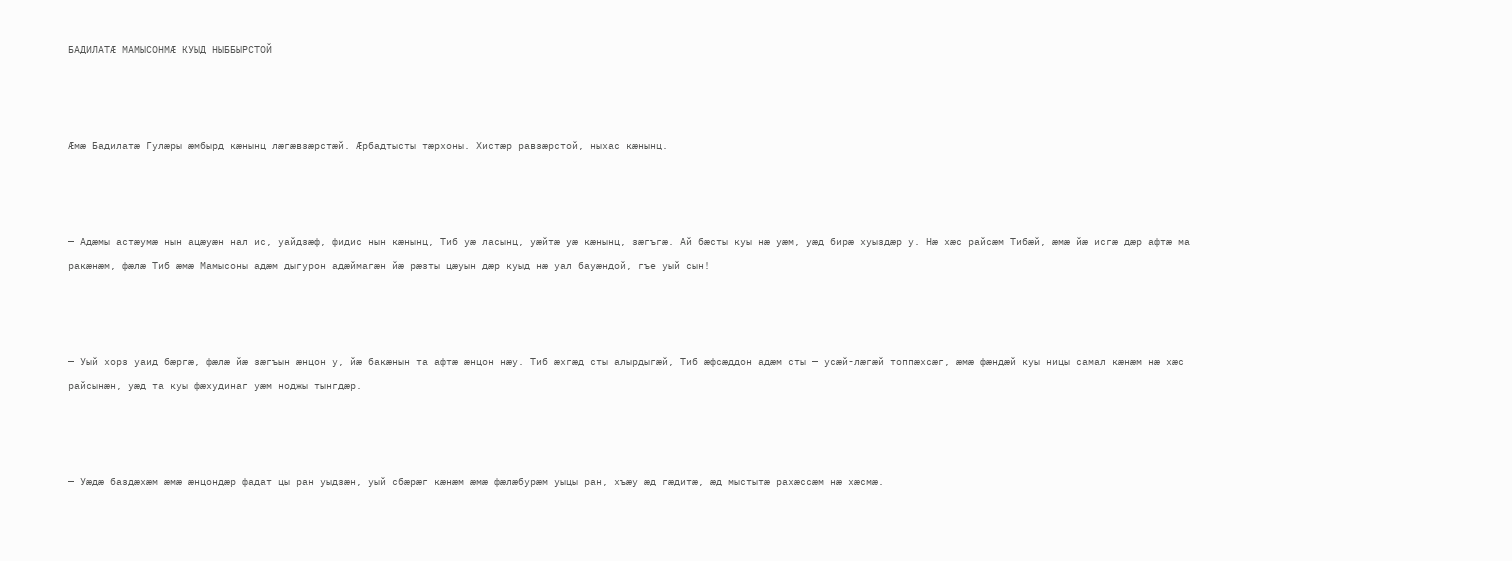БАДИЛАТÆ МАМЫСОНМÆ КУЫД НЫББЫРСТОЙ



Æмæ Бадилатæ Гулæры æмбырд кæнынц лæгæвзæрстæй. Æрбадтысты тæрхоны. Хистæр равзæрстой, ныхас кæнынц.



— Адæмы астæумæ нын ацæуæн нал ис, уайдзæф, фидис нын кæнынц, Тиб уæ ласынц, уæйтæ уæ кæнынц, зæгъгæ. Ай бæсты куы нæ уæм, уæд бирæ хуыздæр у. Нæ хæс райсæм Тибæй, æмæ йæ исгæ дæр афтæ ма ракæнæм, фæлæ Тиб æмæ Мамысоны адæм дыгурон адæймагæн йæ рæзты цæуын дæр куыд нæ уал бауæндой, гъе уый сын!



— Уый хорз уаид бæргæ, фæлæ йæ зæгъын æнцон у, йæ бакæнын та афтæ æнцон нæу. Тиб æхгæд сты алырдыгæй, Тиб æфсæддон адæм сты — усæй-лæгæй топпæхсæг, æмæ фæндæй куы ницы самал кæнæм нæ хæс райсынæн, уæд та куы фæхудинаг уæм ноджы тынгдæр.



— Уæдæ баздæхæм æмæ æнцондæр фадат цы ран уыдзæн, уый сбæрæг кæнæм æмæ фæлæбурæм уыцы ран, хъæу æд гæдитæ, æд мыстытæ рахæссæм нæ хæсмæ.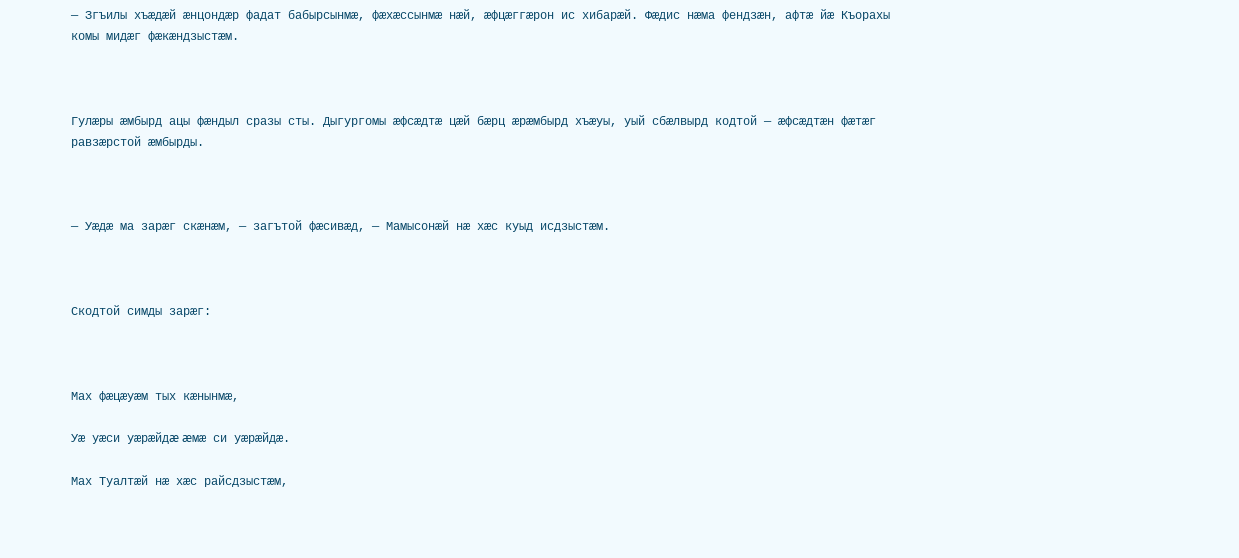— Згъилы хъæдæй æнцондæр фадат бабырсынмæ, фæхæссынмæ нæй, æфцæггæрон ис хибарæй. Фæдис нæма фендзæн, афтæ йæ Къорахы комы мидæг фæкæндзыстæм.



Гулæры æмбырд ацы фæндыл сразы сты. Дыгургомы æфсæдтæ цæй бæрц æрæмбырд хъæуы, уый сбæлвырд кодтой — æфсæдтæн фæтæг равзæрстой æмбырды.



— Уæдæ ма зарæг скæнæм, — загътой фæсивæд, — Мамысонæй нæ хæс куыд исдзыстæм.



Скодтой симды зарæг:



Мах фæцæуæм тых кæнынмæ,

Уæ уæси уæрæйдæ æмæ си уæрæйдæ.

Мах Туалтæй нæ хæс райсдзыстæм,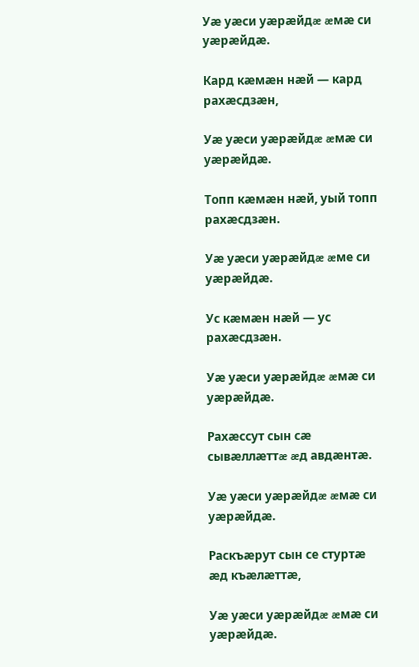Уæ уæси уæрæйдæ æмæ си уæрæйдæ.

Кард кæмæн нæй — кард рахæсдзæн,

Уæ уæси уæрæйдæ æмæ си уæрæйдæ.

Топп кæмæн нæй, уый топп рахæсдзæн.

Уæ уæси уæрæйдæ æме си уæрæйдæ.

Ус кæмæн нæй — ус рахæсдзæн.

Уæ уæси уæрæйдæ æмæ си уæрæйдæ.

Рахæссут сын сæ сывæллæттæ æд авдæнтæ.

Уæ уæси уæрæйдæ æмæ си уæрæйдæ.

Раскъæрут сын се стуртæ æд къæлæттæ,

Уæ уæси уæрæйдæ æмæ си уæрæйдæ.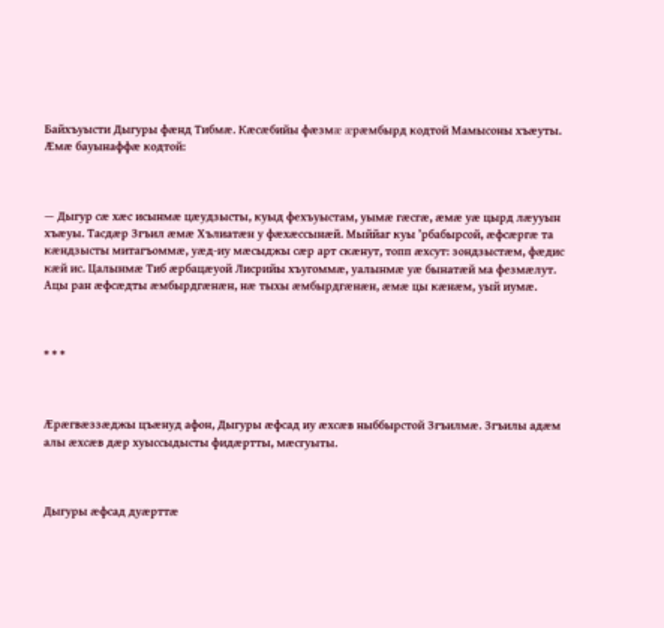Байхъуысти Дыгуры фæнд Тибмæ. Кæсæбийы фæзмæ æрæмбырд кодтой Мамысоны хъæуты. Æмæ бауынаффæ кодтой:



— Дыгур сæ хæс исынмæ цæудзысты, куыд фехъуыстам, уымæ гæсгæ, æмæ уæ цырд лæууын хъæуы. Тасдæр Згъил æмæ Хълиатæн у фæхæссынæй. Мыййаг куы ’рбабырсой, æфсæргæ та кæндзысты митагъоммæ, уæд-иу мæсыджы сæр арт скæнут, топп æхсут: зондзыстæм, фæдис кæй ис. Цалынмæ Тиб æрбацæуой Лисрийы хъугоммæ, уалынмæ уæ бынатæй ма фезмæлут. Ацы ран æфсæдты æмбырдгæнæн, нæ тыхы æмбырдгæнæн, æмæ цы кæнæм, уый иумæ.



* * *



Æрæгвæззæджы цъæнуд афон, Дыгуры æфсад иу æхсæв ныббырстой Згъилмæ. Згъилы адæм алы æхсæв дæр хуыссыдысты фидæртты, мæсгуыты.



Дыгуры æфсад дуæрттæ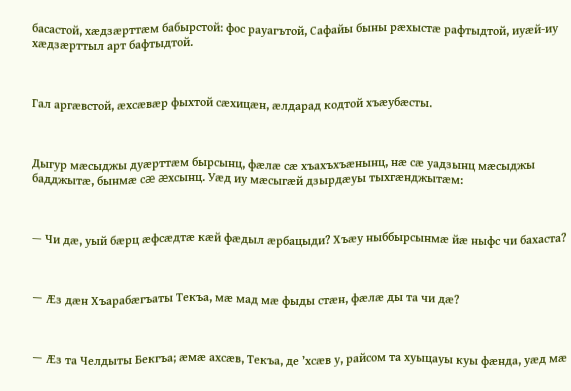басастой, хæдзæрттæм бабырстой: фос рауагътой, Сафайы быны рæхыстæ рафтыдтой, иуæй-иу хæдзæрттыл арт бафтыдтой.



Гал аргæвстой, æхсæвæр фыхтой сæхицæн, æлдарад кодтой хъæубæсты.



Дыгур мæсыджы дуæрттæм бырсынц, фæлæ сæ хъахъхъæнынц, нæ сæ уадзынц мæсыджы бадджытæ, бынмæ сæ æхсынц. Уæд иу мæсыгæй дзырдæуы тыхгæнджытæм:



— Чи дæ, уый бæрц æфсæдтæ кæй фæдыл æрбацыди? Хъæу ныббырсынмæ йæ ныфс чи бахаста?



— Æз дæн Хъарабæгъаты Текъа, мæ мад мæ фыды стæн, фæлæ ды та чи дæ?



— Æз та Челдыты Бекгъа; æмæ ахсæв, Текъа, де ’хсæв у, райсом та хуыцауы куы фæнда, уæд мæ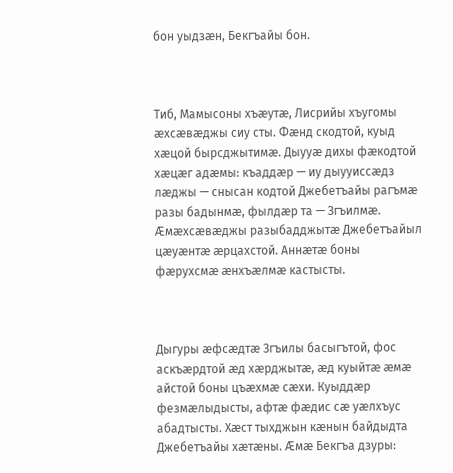бон уыдзæн, Бекгъайы бон.



Тиб, Мамысоны хъæутæ, Лисрийы хъугомы æхсæвæджы сиу сты. Фæнд скодтой, куыд хæцой бырсджытимæ. Дыууæ дихы фæкодтой хæцæг адæмы: къаддæр — иу дыууиссæдз лæджы — снысан кодтой Джебетъайы рагъмæ разы бадынмæ, фылдæр та — Згъилмæ. Æмæхсæвæджы разыбадджытæ Джебетъайыл цæуæнтæ æрцахстой. Аннæтæ боны фæрухсмæ æнхъæлмæ кастысты.



Дыгуры æфсæдтæ Згъилы басыгътой, фос аскъæрдтой æд хæрджытæ, æд куыйтæ æмæ айстой боны цъæхмæ сæхи. Куыддæр фезмæлыдысты, афтæ фæдис сæ уæлхъус абадтысты. Хæст тыхджын кæнын байдыдта Джебетъайы хæтæны. Æмæ Бекгъа дзуры: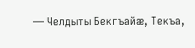— Челдыты Бекгъайæ, Текъа,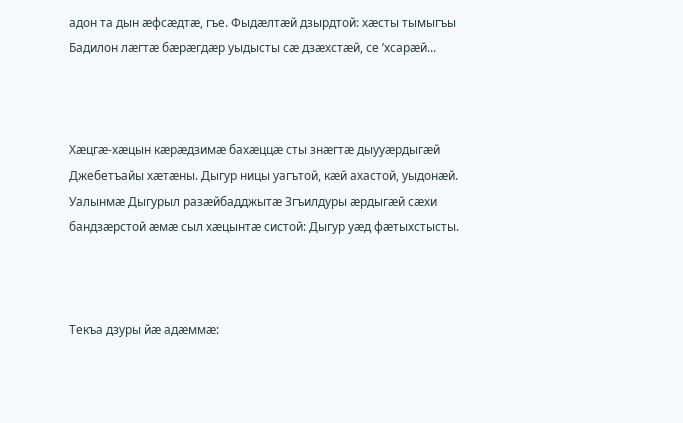адон та дын æфсæдтæ, гъе. Фыдæлтæй дзырдтой: хæсты тымыгъы Бадилон лæгтæ бæрæгдæр уыдысты сæ дзæхстæй, се ’хсарæй...



Хæцгæ-хæцын кæрæдзимæ бахæццæ сты знæгтæ дыууæрдыгæй Джебетъайы хæтæны. Дыгур ницы уагътой, кæй ахастой, уыдонæй. Уалынмæ Дыгурыл разæйбадджытæ Згъилдуры æрдыгæй сæхи бандзæрстой æмæ сыл хæцынтæ систой: Дыгур уæд фæтыхстысты.



Текъа дзуры йæ адæммæ: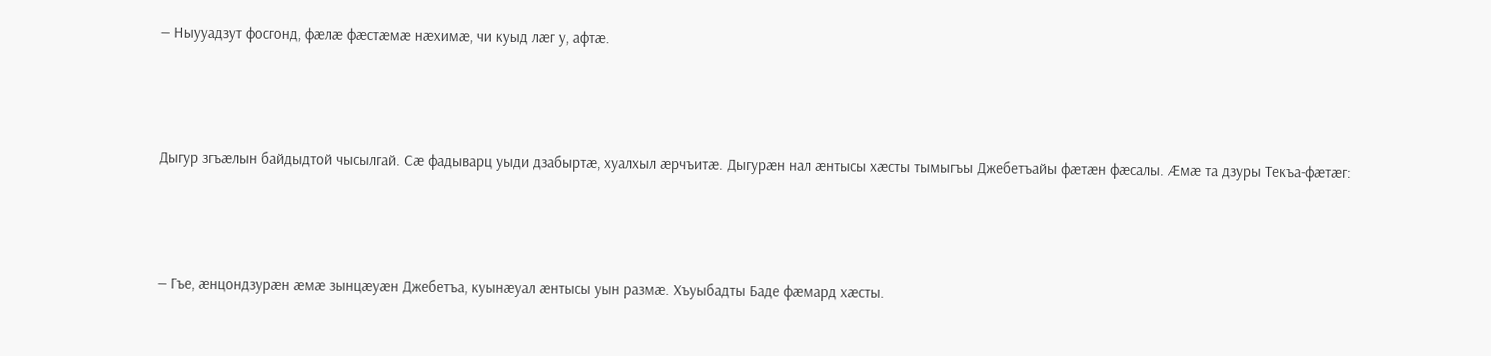— Ныууадзут фосгонд, фæлæ фæстæмæ нæхимæ, чи куыд лæг у, афтæ.



Дыгур згъæлын байдыдтой чысылгай. Сæ фадыварц уыди дзабыртæ, хуалхыл æрчъитæ. Дыгурæн нал æнтысы хæсты тымыгъы Джебетъайы фæтæн фæсалы. Æмæ та дзуры Текъа-фæтæг:



— Гъе, æнцондзурæн æмæ зынцæуæн Джебетъа, куынæуал æнтысы уын размæ. Хъуыбадты Баде фæмард хæсты.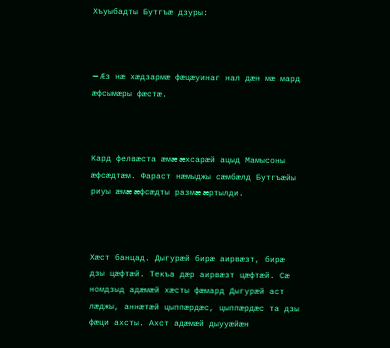Хъуыбадты Бутгъæ дзуры:



— Æз нæ хæдзармæ фæцæуинаг нал дæн мæ мард æфсымæры фæстæ.



Кард фелвæста æмæ æхсарæй ацыд Мамысоны æфсæдтæм. Фараст нæмыджы сæмбæлд Бутгъæйы риуы æмæ æфсæдты размæ æртылди.



Хæст банцад. Дыгурæй бирæ аирвæзт, бирæ дзы цæфтæй. Текъа дæр аирвæзт цæфтæй. Сæ номдзыд адæмæй хæсты фæмард Дыгурæй аст лæджы, аннæтæй цыппæрдæс, цыппæрдæс та дзы фæци ахсты. Ахст адæмæй дыууæйæн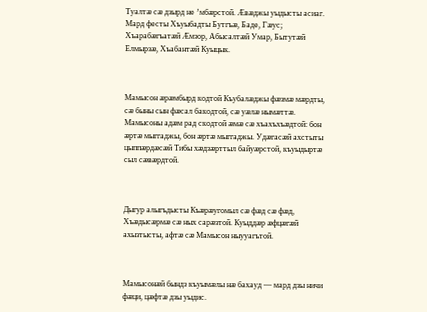Туалтæ сæ дзырд не ’мбæрстой. Æвæджы уыдысты асиаг. Мард фесты Хъуыбадты Бутгъæ, Баде, Гæус; Хъарабæгъатæй Æмзор, Абысалтæй Умар, Бытутæй Елмырзæ, Хъабантæй Куыцык.



Мамысон æрæмбырд кодтой Къубалæджы фæзмæ мæрдты, сæ быны сын фæсал бакодтой, сæ уæлæ нымæттæ. Мамысоны адæм рад скодтой æмæ сæ хъахъхъæдтой: бон æртæ мыггаджы, бон æртæ мыггаджы. Удæгасæй ахстыты цыппæрдæсæй Тибы хæдзæрттыл байуæрстой, къуыдыртæ сыл сæвæрдтой.



Дыгур алыгъдысты Къæрæугомыл сæ фæд сæ фæд, Хъæдысæрмæ сæ ных сарæзтой. Куыддæр æфцæгæй ахызтысты, афтæ сæ Мамысон ныууагътой.



Мамысонæй бындз къуымæлы нæ бахауд — мард дзы ничи фæци, цæфтæ дзы уыдис.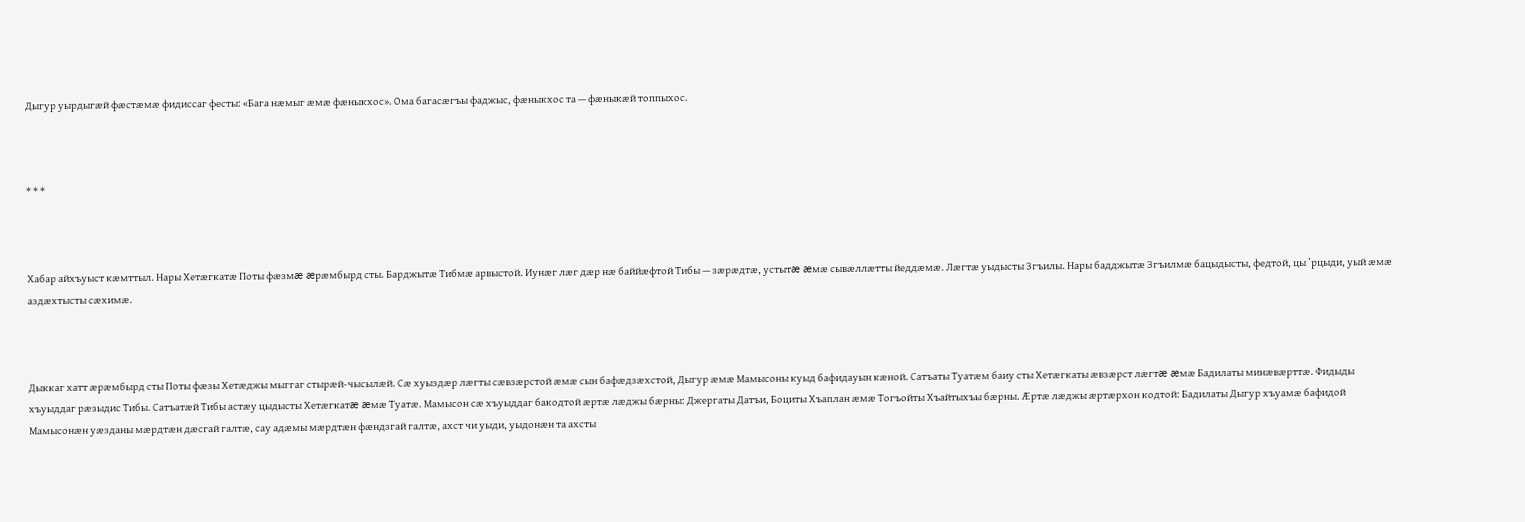Дыгур уырдыгæй фæстæмæ фидиссаг фесты: «Бага нæмыг æмæ фæныкхос». Ома багасæгъы фаджыс, фæныкхос та — фæныкæй топпыхос.



* * *



Хабар айхъуыст кæмттыл. Нары Хетæгкатæ Поты фæзмæ æрæмбырд сты. Барджытæ Тибмæ арвыстой. Иунæг лæг дæр нæ баййæфтой Тибы — зæрæдтæ, устытæ æмæ сывæллæтты йеддæмæ. Лæгтæ уыдысты Згъилы. Нары бадджытæ Згъилмæ бацыдысты, федтой, цы ’рцыди, уый æмæ аздæхтысты сæхимæ.



Дыккаг хатт æрæмбырд сты Поты фæзы Хетæджы мыггаг стырæй-чысылæй. Сæ хуыздæр лæгты сæвзæрстой æмæ сын бафæдзæхстой, Дыгур æмæ Мамысоны куыд бафидауын кæной. Сатъаты Туатæм баиу сты Хетæгкаты æвзæрст лæгтæ æмæ Бадилаты минæвæрттæ. Фидыды хъуыддаг рæзыдис Тибы. Сатъатæй Тибы астæу цыдысты Хетæгкатæ æмæ Туатæ. Мамысон сæ хъуыддаг бакодтой æртæ лæджы бæрны: Джергаты Датъи, Боциты Хъаплан æмæ Тогъойты Хъайтыхъы бæрны. Æртæ лæджы æртæрхон кодтой: Бадилаты Дыгур хъуамæ бафидой Мамысонæн уæзданы мæрдтæн дæсгай галтæ, сау адæмы мæрдтæн фæндзгай галтæ, ахст чи уыди, уыдонæн та ахсты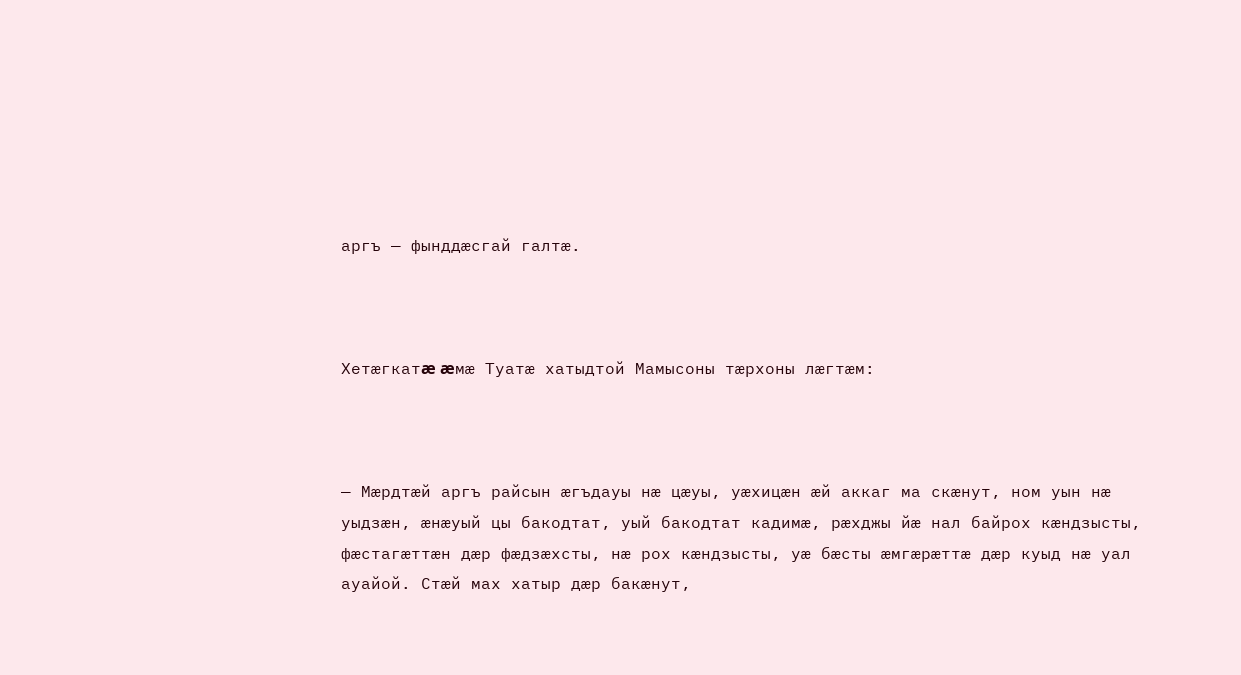аргъ — фынддæсгай галтæ.



Хетæгкатæ æмæ Туатæ хатыдтой Мамысоны тæрхоны лæгтæм:



— Мæрдтæй аргъ райсын æгъдауы нæ цæуы, уæхицæн æй аккаг ма скæнут, ном уын нæ уыдзæн, æнæуый цы бакодтат, уый бакодтат кадимæ, рæхджы йæ нал байрох кæндзысты, фæстагæттæн дæр фæдзæхсты, нæ рох кæндзысты, уæ бæсты æмгæрæттæ дæр куыд нæ уал ауайой. Стæй мах хатыр дæр бакæнут,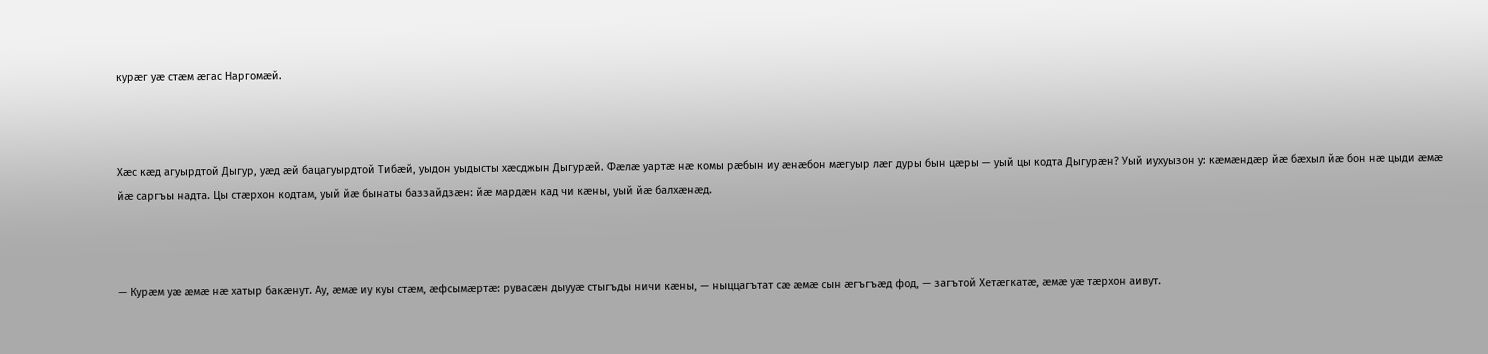курæг уæ стæм æгас Наргомæй.



Хæс кæд агуырдтой Дыгур, уæд æй бацагуырдтой Тибæй, уыдон уыдысты хæсджын Дыгурæй. Фæлæ уартæ нæ комы рæбын иу æнæбон мæгуыр лæг дуры бын цæры — уый цы кодта Дыгурæн? Уый иухуызон у: кæмæндæр йæ бæхыл йæ бон нæ цыди æмæ йæ саргъы надта. Цы стæрхон кодтам, уый йæ бынаты баззайдзæн: йæ мардæн кад чи кæны, уый йæ балхæнæд.



— Курæм уæ æмæ нæ хатыр бакæнут. Ау, æмæ иу куы стæм, æфсымæртæ: рувасæн дыууæ стыгъды ничи кæны, — ныццагътат сæ æмæ сын æгъгъæд фод, — загътой Хетæгкатæ, æмæ уæ тæрхон аивут.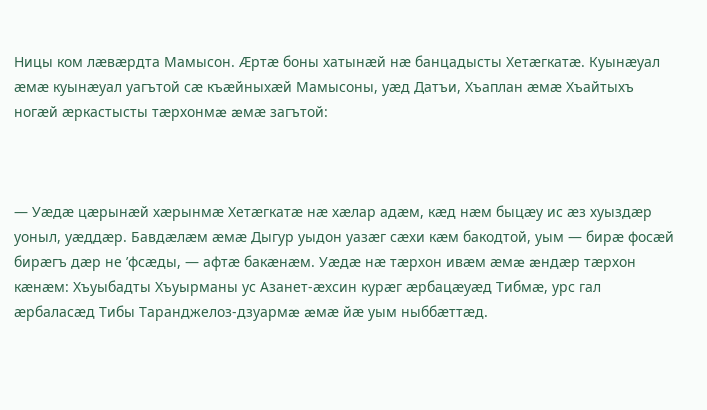Ницы ком лæвæрдта Мамысон. Æртæ боны хатынæй нæ банцадысты Хетæгкатæ. Куынæуал æмæ куынæуал уагътой сæ къæйныхæй Мамысоны, уæд Датъи, Хъаплан æмæ Хъайтыхъ ногæй æркастысты тæрхонмæ æмæ загътой:



— Уæдæ цæрынæй хæрынмæ Хетæгкатæ нæ хæлар адæм, кæд нæм быцæу ис æз хуыздæр уоныл, уæддæр. Бавдæлæм æмæ Дыгур уыдон уазæг сæхи кæм бакодтой, уым — бирæ фосæй бирæгъ дæр не ’фсæды, — афтæ бакæнæм. Уæдæ нæ тæрхон ивæм æмæ æндæр тæрхон кæнæм: Хъуыбадты Хъуырманы ус Азанет-æхсин курæг æрбацæуæд Тибмæ, урс гал æрбаласæд Тибы Таранджелоз-дзуармæ æмæ йæ уым ныббæттæд.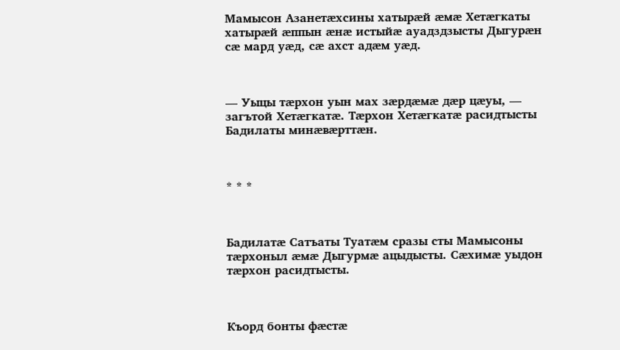Мамысон Азанетæхсины хатырæй æмæ Хетæгкаты хатырæй æппын æнæ истыйæ ауадздзысты Дыгурæн сæ мард уæд, сæ ахст адæм уæд.



— Уыцы тæрхон уын мах зæрдæмæ дæр цæуы, — загътой Хетæгкатæ. Тæрхон Хетæгкатæ расидтысты Бадилаты минæвæрттæн.



* * *



Бадилатæ Сатъаты Туатæм сразы сты Мамысоны тæрхоныл æмæ Дыгурмæ ацыдысты. Сæхимæ уыдон тæрхон расидтысты.



Къорд бонты фæстæ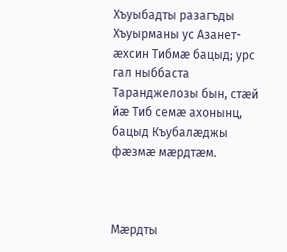Хъуыбадты разагъды Хъуырманы ус Азанет-æхсин Тибмæ бацыд; урс гал ныббаста Таранджелозы бын, стæй йæ Тиб семæ ахонынц, бацыд Къубалæджы фæзмæ мæрдтæм.



Мæрдты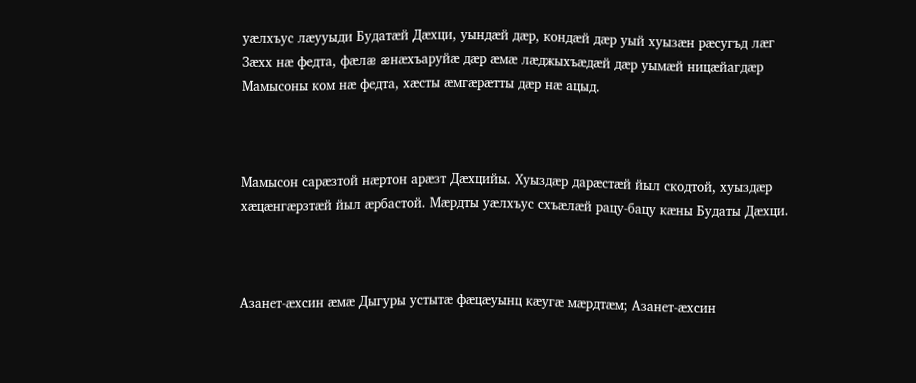уæлхъус лæууыди Будатæй Дæхци, уындæй дæр, кондæй дæр уый хуызæн рæсугъд лæг Зæхх нæ федта, фæлæ æнæхъаруйæ дæр æмæ лæджыхъæдæй дæр уымæй ницæйагдæр Мамысоны ком нæ федта, хæсты æмгæрæтты дæр нæ ацыд.



Мамысон сарæзтой нæртон арæзт Дæхцийы. Хуыздæр дарæстæй йыл скодтой, хуыздæр хæцæнгæрзтæй йыл æрбастой. Мæрдты уæлхъус схъæлæй рацу-бацу кæны Будаты Дæхци.



Азанет-æхсин æмæ Дыгуры устытæ фæцæуынц кæугæ мæрдтæм; Азанет-æхсин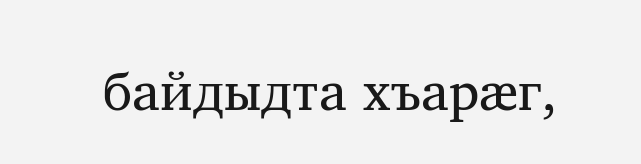байдыдта хъарæг,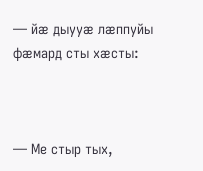— йæ дыууæ лæппуйы фæмард сты хæсты:



— Ме стыр тых,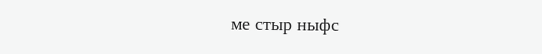ме стыр ныфс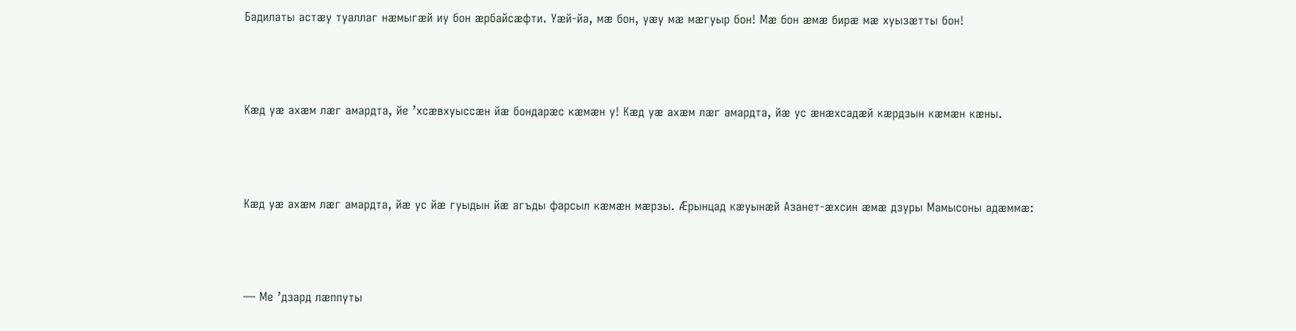Бадилаты астæу туаллаг нæмыгæй иу бон æрбайсæфти. Уæй-йа, мæ бон, уæу мæ мæгуыр бон! Мæ бон æмæ бирæ мæ хуызæтты бон!



Кæд уæ ахæм лæг амардта, йе ’хсæвхуыссæн йæ бондарæс кæмæн у! Кæд уæ ахæм лæг амардта, йæ ус æнæхсадæй кæрдзын кæмæн кæны.



Кæд уæ ахæм лæг амардта, йæ ус йæ гуыдын йæ агъды фарсыл кæмæн мæрзы. Æрынцад кæуынæй Азанет-æхсин æмæ дзуры Мамысоны адæммæ:



— Ме ’дзард лæппуты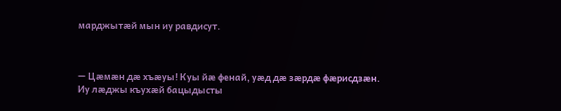марджытæй мын иу равдисут.



— Цæмæн дæ хъæуы! Куы йæ фенай, уæд дæ зæрдæ фæрисдзæн. Иу лæджы къухæй бацыдысты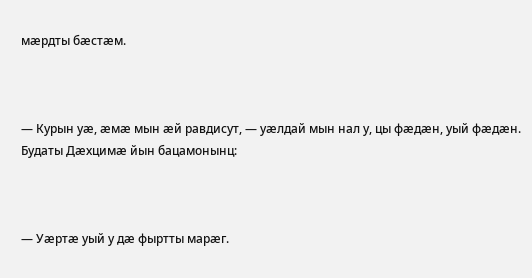мæрдты бæстæм.



— Курын уæ, æмæ мын æй равдисут, — уæлдай мын нал у, цы фæдæн, уый фæдæн. Будаты Дæхцимæ йын бацамонынц:



— Уæртæ уый у дæ фыртты марæг.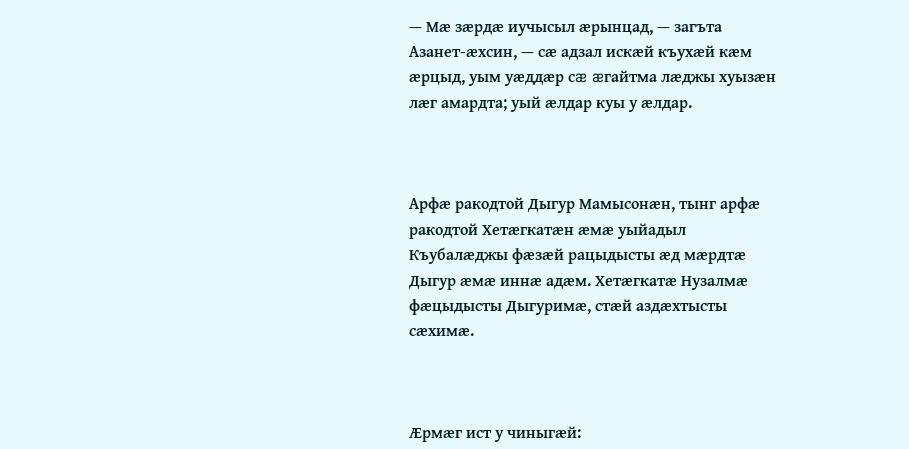— Мæ зæрдæ иучысыл æрынцад, — загъта Азанет-æхсин, — сæ адзал искæй къухæй кæм æрцыд, уым уæддæр сæ æгайтма лæджы хуызæн лæг амардта; уый æлдар куы у æлдар.



Арфæ ракодтой Дыгур Мамысонæн, тынг арфæ ракодтой Хетæгкатæн æмæ уыйадыл Къубалæджы фæзæй рацыдысты æд мæрдтæ Дыгур æмæ иннæ адæм. Хетæгкатæ Нузалмæ фæцыдысты Дыгуримæ, стæй аздæхтысты сæхимæ.



Æрмæг ист у чиныгæй: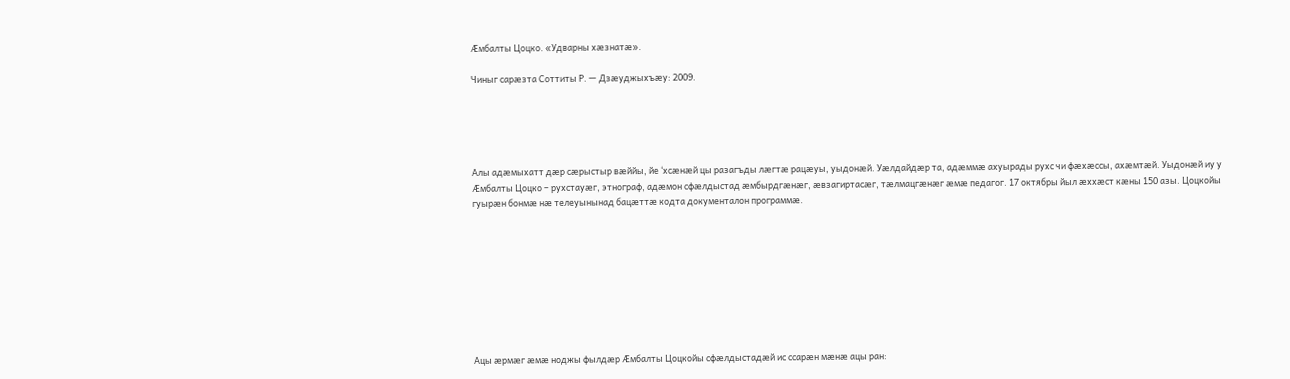Æмбалты Цоцко. «Удварны хæзнатæ».

Чиныг сарæзта Соттиты Р. — Дзæуджыхъæу: 2009.





Алы адæмыхатт дæр сæрыстыр вæййы, йе ‘хсæнæй цы разагъды лæгтæ рацæуы, уыдонæй. Уæлдайдæр та, адæммæ ахуырады рухс чи фæхæссы, ахæмтæй. Уыдонæй иу у Æмбалты Цоцко – рухстауæг, этнограф, адæмон сфæлдыстад æмбырдгæнæг, æвзагиртасæг, тæлмацгæнæг æмæ педагог. 17 октябры йыл æххæст кæны 150 азы. Цoцкойы гуырæн бонмæ нæ телеуынынад бацæттæ кодта документалон программæ.









Ацы æрмæг æмæ ноджы фылдæр Æмбалты Цоцкойы сфæлдыстадæй ис ссарæн мæнæ ацы ран: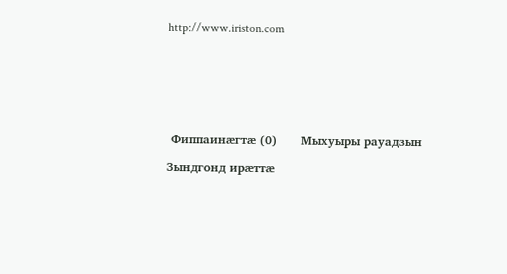http://www.iriston.com







 Фиппаинæгтæ (0)      Мыхуыры рауадзын

Зындгонд ирæттæ